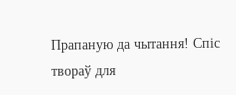Прапаную да чытання! Спіс твораў для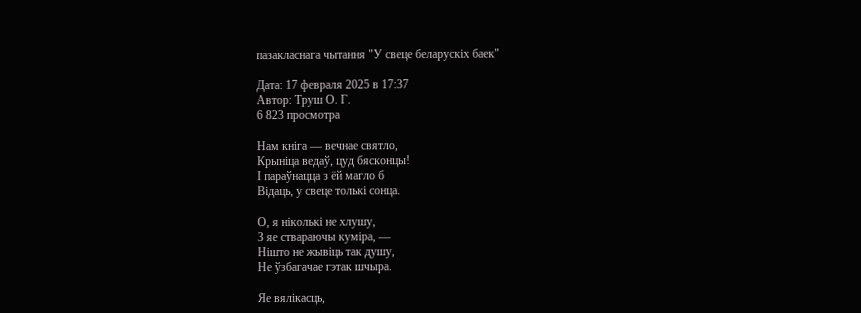пазакласнага чытання "У свеце беларускіх баек"

Дата: 17 февраля 2025 в 17:37
Автор: Труш О. Г.
6 823 просмотра

Нам кніга — вечнае святло,
Крыніца ведаў, цуд бясконцы!
І параўнацца з ёй магло б
Відаць, у свеце толькі сонца.

О, я ніколькі не хлушу,
З яе ствараючы куміра, —
Нішто не жывіць так душу,
Не ўзбагачае гэтак шчыра.

Яе вялікасць,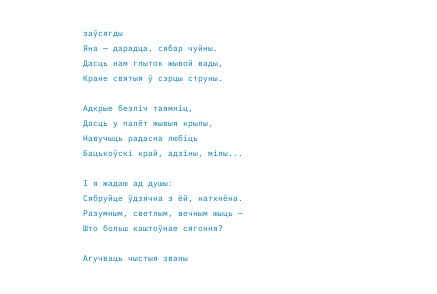заўсягды
Яна — дарадца, сябар чуйны.
Дасць нам глыток жывой вады,
Кране святыя ў сэрцы струны.

Адкрые безліч таямніц,
Дасць у палёт жывыя крылы,
Навучыць радасна любіць
Бацькоўскі край, адзіны, мілы...

І я жадаю ад душы:
Сябруйце ўдзячна з ёй, натхнёна.
Разумным, светлым, вечным жыць —
Што больш каштоўнае сягоння?

Агучваць чыстыя званы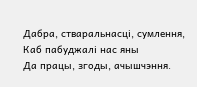Дабра, стваральнасці, сумлення,
Каб пабуджалі нас яны
Да працы, згоды, ачышчэння.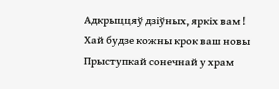Адкрыццяў дзіўных, яркіх вам !
Хай будзе кожны крок ваш новы
Прыступкай сонечнай у храм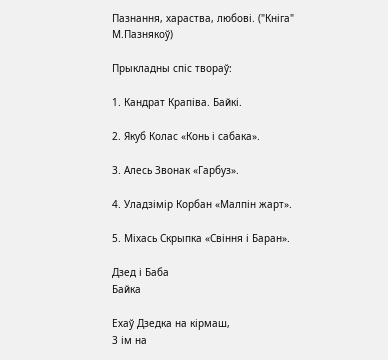Пазнання, хараства, любові. ("Кніга" М.Пазнякоў)

Прыкладны спіс твораў:

1. Кандрат Крапiва. Байкi.

2. Якуб Колас «Конь і сабака».

3. Алесь Звонак «Гарбуз».

4. Уладзімір Корбан «Малпін жарт».

5. Міхась Скрыпка «Свіння і Баран».

Дзед і Баба
Байка

Ехаў Дзедка на кірмаш,
3 ім на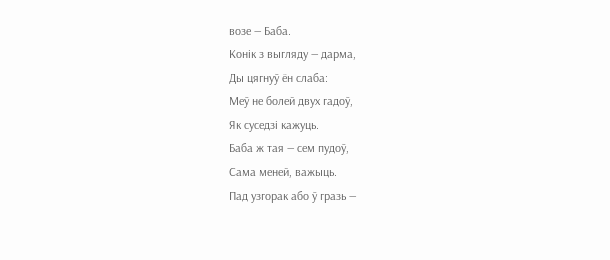возе — Баба.
Конік з выгляду — дарма,
Ды цягнуў ён слаба:
Меў не болей двух гадоў,
Як суседзі кажуць.
Баба ж тая — сем пудоў,
Сама меней, важыць.
Пад узгорак або ў гразь —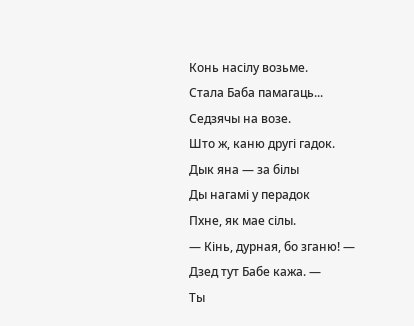Конь насілу возьме.
Стала Баба памагаць...
Седзячы на возе.
Што ж, каню другі гадок.
Дык яна — за білы
Ды нагамі у перадок
Пхне, як мае сілы.
— Кінь, дурная, бо зганю! —
Дзед тут Бабе кажа. —
Ты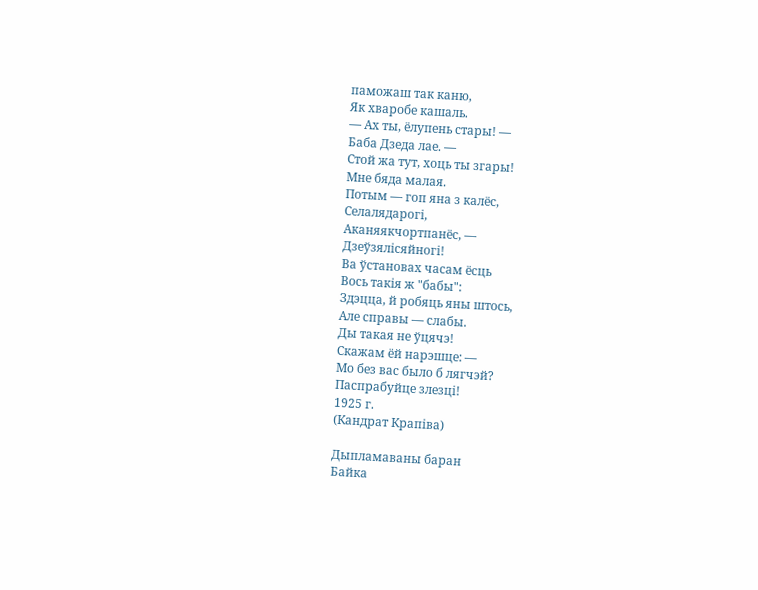паможаш так каню,
Як хваробе кашаль.
— Ах ты, ёлупень стары! —
Баба Дзеда лае. —
Стой жа тут, хоць ты згары!
Мне бяда малая.
Потым — гоп яна з калёс,
Селалядарогі,
Аканяякчортпанёс, —
Дзеўзялісяйногі!
Ва ўстановах часам ёсць
Вось такія ж "бабы":
Здэцца, й робяць яны штось,
Але справы — слабы.
Ды такая не ўцячэ!
Скажам ёй нарэшце: —
Мо без вас было б лягчэй?
Паспрабуйце злезці!
1925 г.
(Кандрат Крапіва)

Дыпламаваны баран
Байка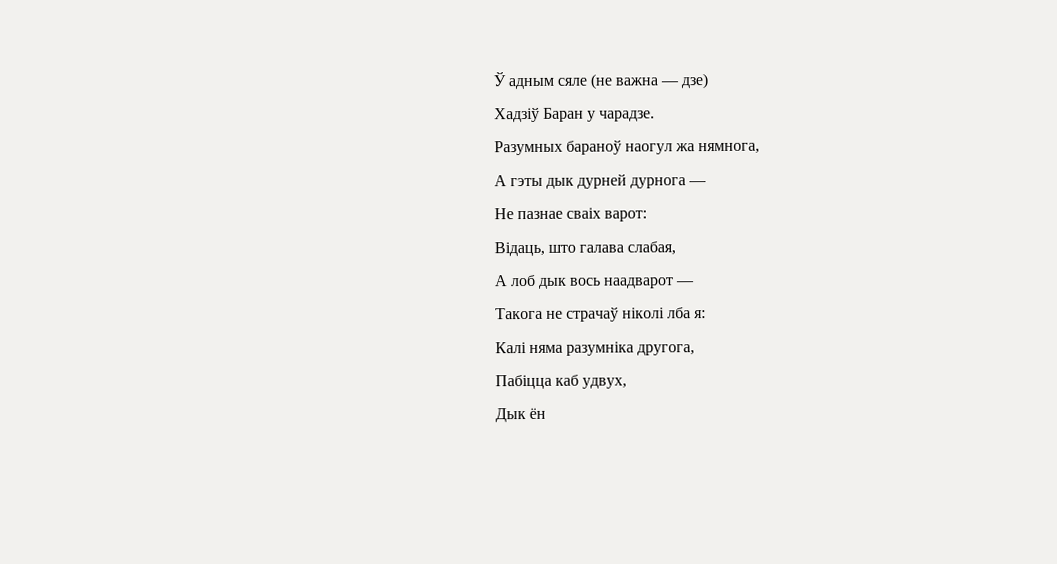Ў адным сяле (не важна — дзе)
Хадзіў Баран у чарадзе.
Разумных бараноў наогул жа нямнога,
А гэты дык дурней дурнога —
Не пазнае сваіх варот:
Відаць, што галава слабая,
А лоб дык вось наадварот —
Такога не страчаў ніколі лба я:
Калі няма разумніка другога,
Пабіцца каб удвух,
Дык ён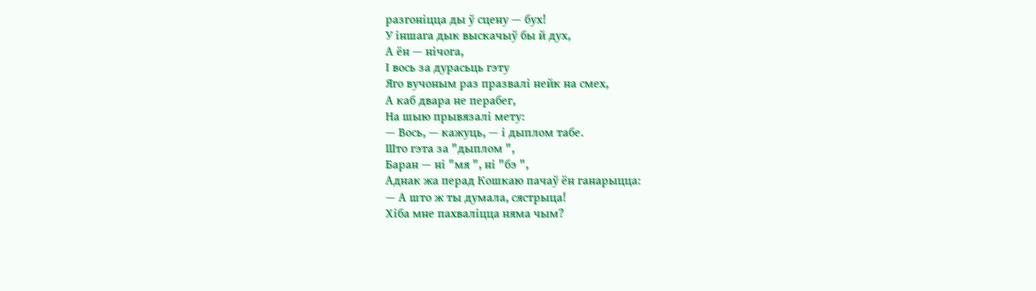разгоніцца ды ў сцену — бух!
У іншага дык выскачыў бы й дух,
А ён — нічога,
І вось за дурасьць гэту
Яго вучоным раз празвалі нейк на смех,
А каб двара не перабег,
На шыю прывязалі мету:
— Вось, — кажуць, — і дыплом табе.
Што гэта за "дыплом ",
Баран — ні "мя ", ні "бэ ",
Аднак жа перад Кошкаю пачаў ён ганарыцца:
— А што ж ты думала, сястрыца!
Хіба мне пахваліцца няма чым?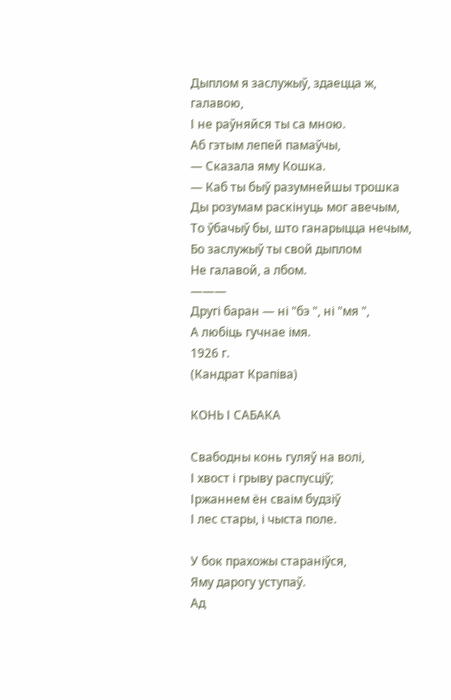Дыплом я заслужыў, здаецца ж, галавою,
І не раўняйся ты са мною.
Аб гэтым лепей памаўчы,
— Сказала яму Кошка.
— Каб ты быў разумнейшы трошка
Ды розумам раскінуць мог авечым,
То ўбачыў бы, што ганарыцца нечым,
Бо заслужыў ты свой дыплом
Не галавой, а лбом.
———
Другі баран — ні "бэ ", ні "мя ",
А любіць гучнае імя.
1926 г.
(Кандрат Крапіва)

КОНЬ І САБАКА

Свабодны конь гуляў на волі,
І хвост і грыву распусціў;
Іржаннем ён сваім будзіў
І лес стары, і чыста поле.

У бок прахожы стараніўся,
Яму дарогу уступаў.
Ад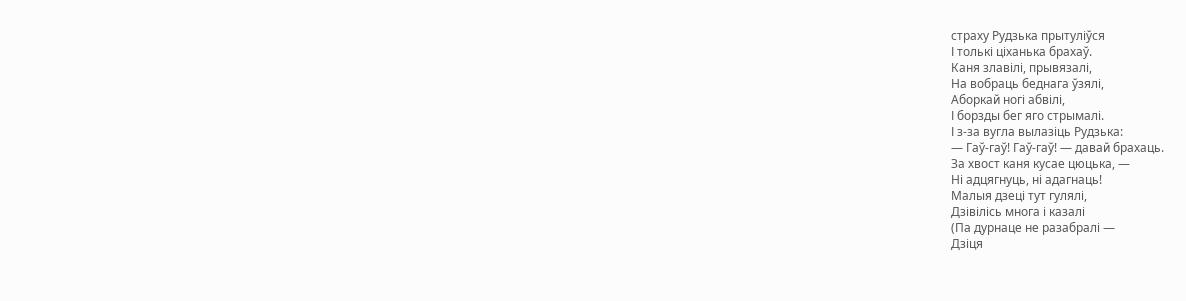страху Рудзька прытуліўся
І толькі ціханька брахаў.
Каня злавілі, прывязалі,
На вобраць беднага ўзялі,
Аборкай ногі абвілі,
І борзды бег яго стрымалі.
І з-за вугла вылазіць Рудзька:
— Гаў-гаў! Гаў-гаў! — давай брахаць.
За хвост каня кусае цюцька, —
Ні адцягнуць, ні адагнаць!
Малыя дзеці тут гулялі,
Дзівілісь многа і казалі
(Па дурнаце не разабралі —
Дзіця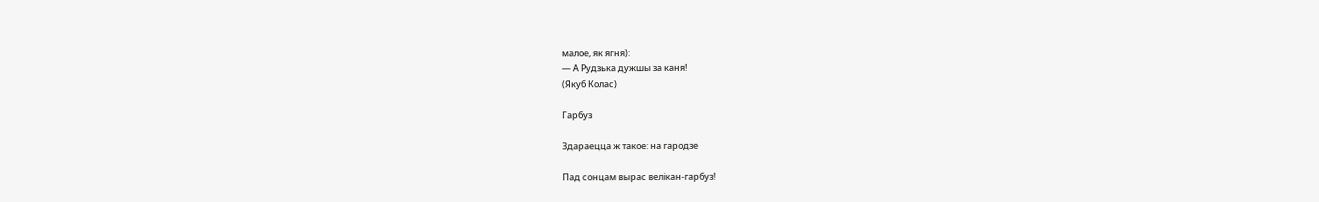малое, як ягня):
— А Рудзька дужшы за каня!
(Якуб Колас)

Гарбуз

Здараецца ж такое: на гародзе

Пад сонцам вырас велікан-гарбуз!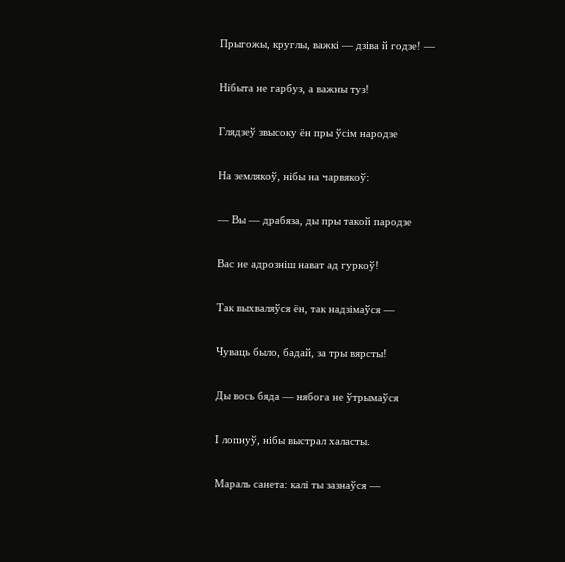Прыгожы, круглы, важкі — дзіва й годзе! —

Нібыта не гарбуз, а важны туз!

Глядзеў звысоку ён пры ўсім народзе

На землякоў, нібы на чарвякоў:

— Вы — драбяза, ды пры такой пародзе

Вас не адрозніш нават ад гуркоў!

Так выхваляўся ён, так надзімаўся —

Чуваць было, бадай, за тры вярсты!

Ды вось бяда — нябога не ўтрымаўся

I лопнуў, нібы выстрал халасты.

Мараль санета: калі ты зазнаўся —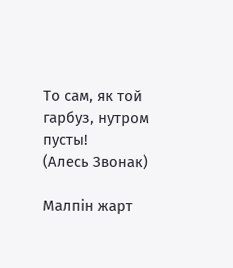То сам, як той гарбуз, нутром пусты!      (Алесь Звонак)

Малпін жарт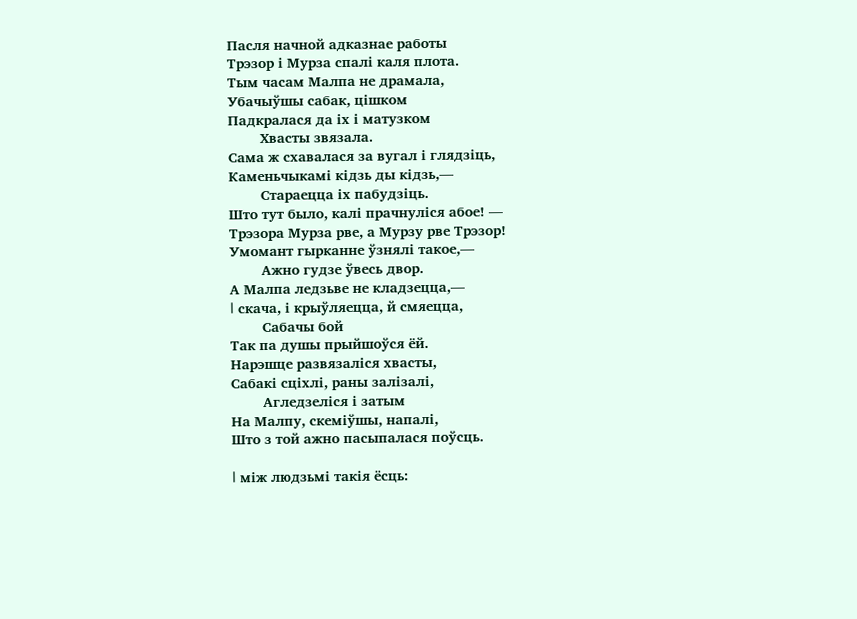Пасля начной адказнае работы
Трэзор і Мурза спалі каля плота.
Тым часам Малпа не драмала,
Убачыўшы сабак, цішком
Падкралася да іх і матузком
        Хвасты звязала.
Сама ж схавалася за вугал і глядзіць,
Каменьчыкамі кідзь ды кідзь,—
        Стараецца іх пабудзіць.
Што тут было, калі прачнуліся абое! —
Трэзора Мурза рве, а Мурзу рве Трэзор!
Умомант гырканне ўзнялі такое,—
        Ажно гудзе ўвесь двор.
А Малпа ледзьве не кладзецца,—
I скача, і крыўляецца, й смяецца,
        Сабачы бой
Так па душы прыйшоўся ёй.
Нарэшце развязаліся хвасты,
Сабакі сціхлі, раны залізалі,
        Агледзеліся і затым
На Малпу, скеміўшы, напалі,
Што з той ажно пасыпалася поўсць.

I між людзьмі такія ёсць: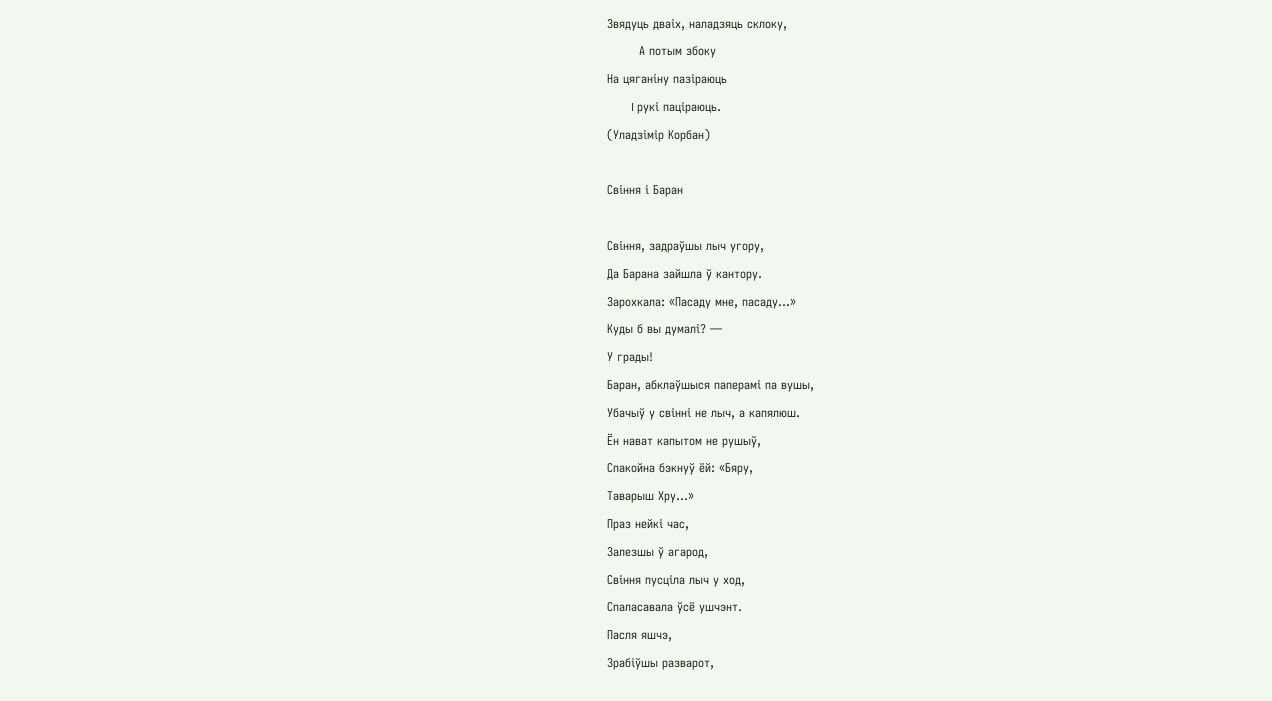Звядуць дваіх, наладзяць склоку,
        А потым збоку
На цяганіну пазіраюць
        I рукі паціраюць.
(Уладзімір Корбан)

Свіння і Баран

Свіння, задраўшы лыч угору,
Да Барана зайшла ў кантору.
Зарохкала: «Пасаду мне, пасаду...»
Куды б вы думалі? —
У грады!
Баран, абклаўшыся паперамі па вушы,
Убачыў у свінні не лыч, а капялюш.
Ён нават капытом не рушыў,
Спакойна бэкнуў ёй: «Бяру,
Таварыш Хру...»
Праз нейкі час,
Залезшы ў агарод,
Свіння пусціла лыч у ход,
Спаласавала ўсё ушчэнт.
Пасля яшчэ,
Зрабіўшы разварот,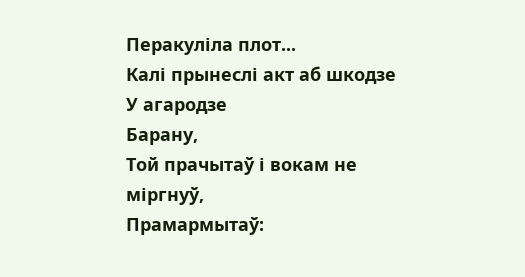Перакуліла плот...
Калі прынеслі акт аб шкодзе
У агародзе
Барану,
Той прачытаў і вокам не міргнуў,
Прамармытаў: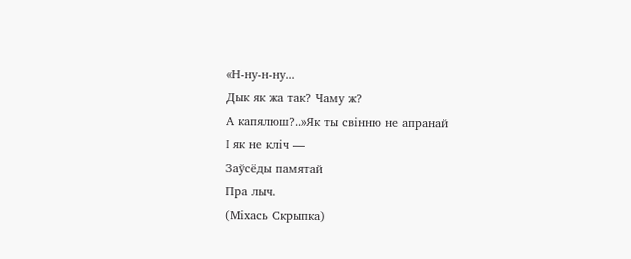«Н-ну-н-ну...
Дык як жа так? Чаму ж?
А капялюш?..»Як ты свінню не апранай
I як не кліч —
Заўсёды памятай
Пра лыч.
(Міхась Скрыпка)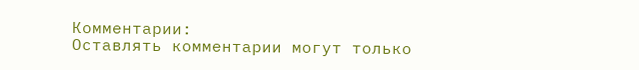Комментарии:
Оставлять комментарии могут только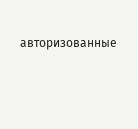авторизованные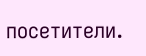посетители.